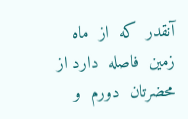آنقدر  که  از  ماه  زمین  فاصله  دارد از  محضرتان  دورم  و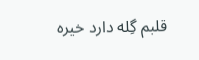قلبم گِله دارد خیره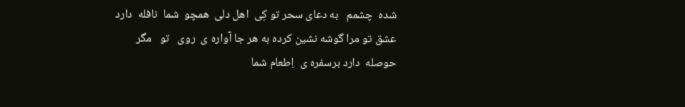شده  چشمم   به دعای سحر تو کِی  اهل دلی  همچو  شما  نافله  دارد عشق تو مرا گوشه نشین کرده به هر جا آواره ی  روی   تو   مگر    حوصله  دارد برسفره ی  اِطعام شما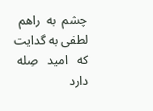چشم  به  راهم لطفی به گدایت که   امید   صِله  دارد